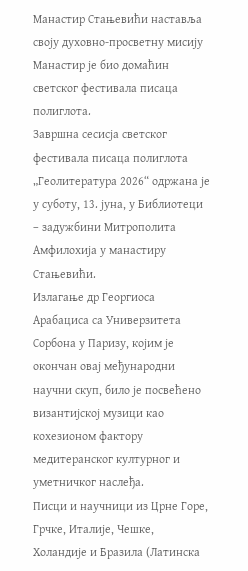Манастир Стањевићи наставља своју духовно-просветну мисију
Манастир је био домаћин светског фестивала писаца полиглота.
Завршна сесисја светског фестивала писаца полиглота „Геолитература 2026“ одржана је у суботу, 13. јуна, у Библиотеци – задужбини Митрополита Амфилохија у манастиру Стањевићи.
Излагање др Георгиоса Арабациса са Универзитета Сорбона у Паризу, којим је окончан овај међународни научни скуп, било је посвећено византијској музици као кохезионом фактору медитеранског културног и уметничког наслеђа.
Писци и научници из Црне Горе, Грчке, Италије, Чешке, Холандије и Бразила (Латинска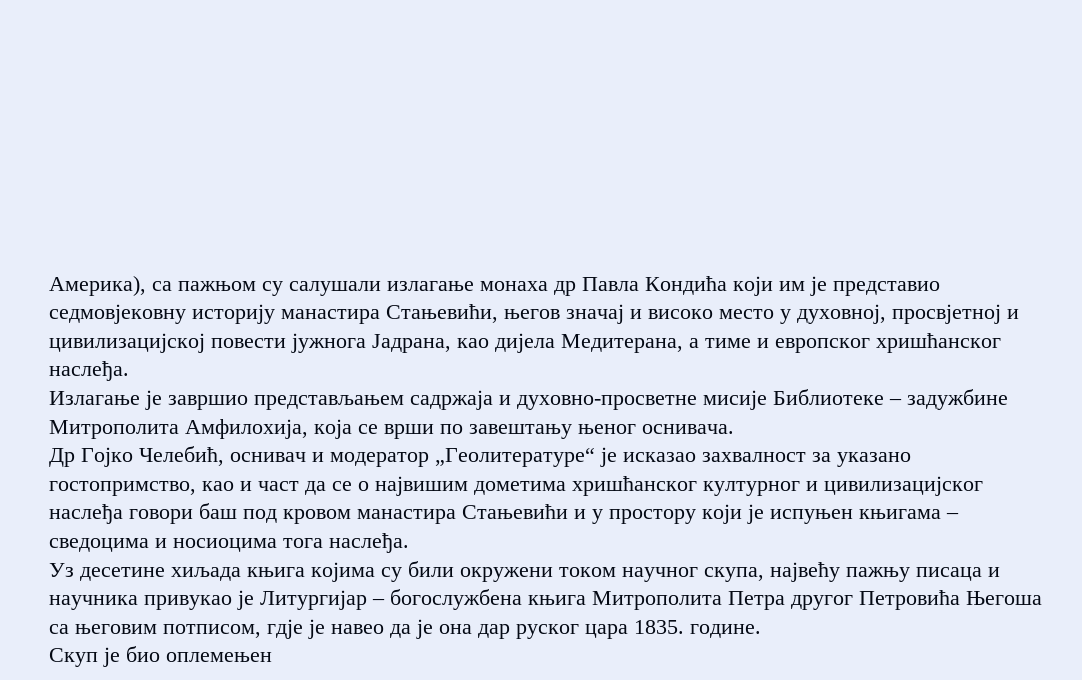Америка), са пажњом су салушали излагање монаха др Павла Кондића који им је представио седмовјековну историју манастира Стањевићи, његов значај и високо место у духовној, просвјетној и цивилизацијској повести јужнога Јадрана, као дијела Медитерана, а тиме и европског хришћанског наслеђа.
Излагање је завршио представљањем садржаја и духовно-просветне мисије Библиотеке – задужбине Митрополита Амфилохија, која се врши по завештању њеног оснивача.
Др Гојко Челебић, оснивач и модератор „Геолитературе“ је исказао захвалност за указано гостопримство, као и част да се о највишим дометима хришћанског културног и цивилизацијског наслеђа говори баш под кровом манастира Стањевићи и у простору који је испуњен књигама – сведоцима и носиоцима тога наслеђа.
Уз десетине хиљада књига којима су били окружени током научног скупа, највећу пажњу писаца и научника привукао је Литургијар – богослужбена књига Митрополита Петра другог Петровића Његоша са његовим потписом, гдје је навео да је она дар руског цара 1835. године.
Скуп је био оплемењен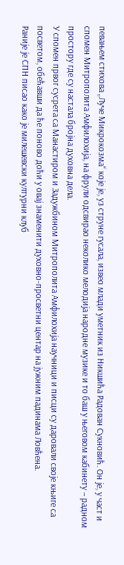певањем стихова „Луче Микрокозма“ које је, уз струне гусала, извео млади уметник из Никшића Радован Сукновић. Он је, у част и спомен Митрополита Амфилохија, на фрули одсвирао неколико мелодија народне музике и то баш у његовом кабинету – радном простору где су настала бројна духовна дела.
У спомен првог сусрета са Манастиром и Задужбином Митрополита Амфилохија научници и писци су даровали своје књиге са посветом, обећавши да ће поново доћи у овај знаменити духовно-просветни центар на јужним падинама Ловћена.
Раније је СПН писао како је милешевски културни клуб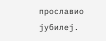прославио јубилеј.